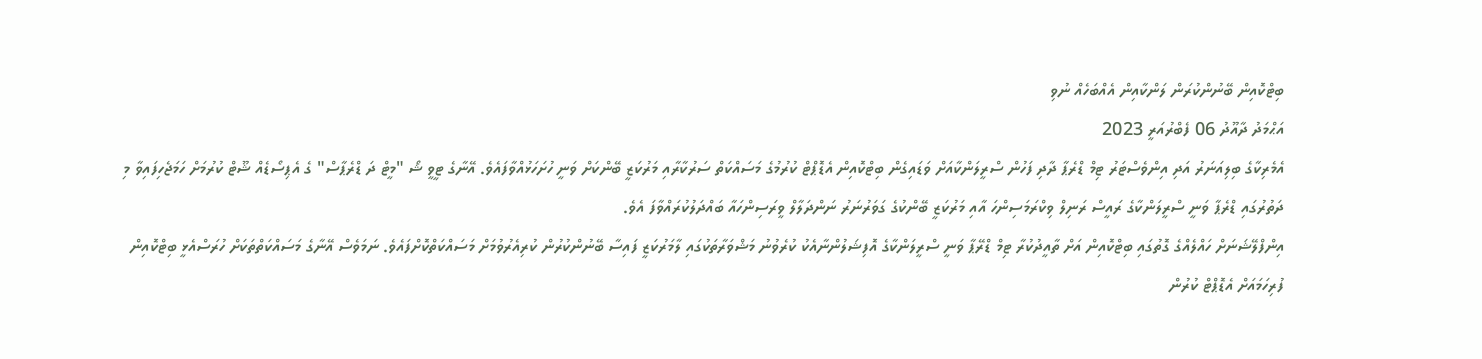ބިޓްކޮއިން ބޭނުންކުރަން ލަންކާއިން އެއްބަހެއް ނުވި
އަޙްމަދު ދާއޫދު 06 ފެބްރުއަރީ 2023
އެމެރިކާގެ ބިލިއަނަރު އަދި އިންވެސްޓަރު ޓިމް ޑްރެޕާ ދާދި ފަހުން ސްރީލަންކާއަށް ވަޑައިގެން ބިޓްކޮއިން އެޑޮޕްޓް ކުރުމުގެ މަސައްކަތް ސަރުކާރާއި މަރުކަޒީ ބޭންކަށް ވަނީ ހުށަހަޅުއްވާފައެވެ. އޭނާގެ ޓީވީ ޝޯ "މީޓް ދަ ޑްރެޕާސް" ގެ އެޕިސޯޑެއް ޝޫޓް ކުރުމަށް ހަމަޖެހިފައިވާ މި ދަތުރުގައި ޑްރެޕާ ވަނީ ސްރީލަންކާގެ ރައީސް ރަނިލް ވިކްރަމަސިންހަ އާއި މަރުކަޒީ ބޭންކުގެ ގަވަރުނަރު ނަންދަލާލް ވީރަސިންހައާ ބައްދަލުކުރައްވާފަ އެވެ.
އިންފްލޭޝަނަށް ހައްލެއްގެ ގޮތުގައި ބިޓްކޮއިން އަށް ތާއީދުކުރާ ޓިމް ޑްރޭޕާ ވަނީ ސްރީލަންކާގެ އޮފިޝަލުންނާއެކު ކުރެވުނު މަޝްވަރާތަކުގައި ލާމަރުކަޒީ ފައިސާ ބޭނުންކުރުން ކުރިއެރުވުމަށް މަސައްކަތްކޮށްފައެވެ. ނަމަވެސް އޭނާގެ މަސައްކަތްތަކަށް ހުރަސްއެޅީ ބިޓްކޮއިން ފުރިހަމައަށް އެޑޮޕްޓް ކުރުން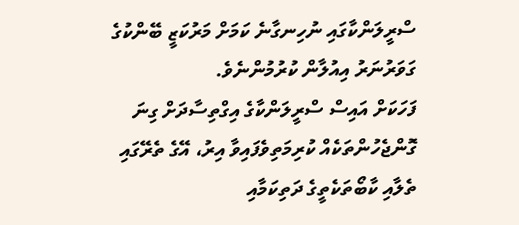ސްރީލަންކާގައި ނުހިނގާނެ ކަމަށް މަރުކަޒީ ބޭންކުގެ ގަވަރުނަރު އިއުލާން ކުރުމުންނެވެ.
ފަހަކަށް އައިސް ސްރީލަންކާގެ އިގްތިސާދަށް ގިނަ ގޮންޖެހުންތަކެއް ކުރިމަތިވެފައިވާ އިރު، އޭގެ ތެރޭގައި ތެލާއި ކާބޯތަކެތީގެ ދަތިކަމާއި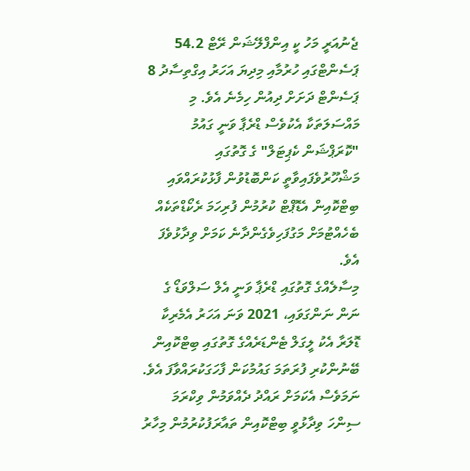ޖެނުއަރީ މަހު ކީ އިންފްލޭޝަން ރޭޓް 54.2 ޕަސެންޓްގައި ހުރުމާއި މިދިޔަ އަހަރު އިގްތިސާދު 8 ޕަސެންޓް ދަށަށް ދިއުން ހިމެނެ އެވެ. މި މައްސަލަތަކާ އެކުވެސް ޑްރެޕާ ވަނީ ގައުމު "ކޮރަޕްޝަން ކެޕިޓަލް" ގެ ގޮތުގައި މަޝްހޫރުވެފައިވާތީ ކަންބޮޑުވުން ފާޅުކުރައްވައި ބިޓްކޮއިން އެޑޮޕްޓް ކުރުމުން ފުރިހަމަ ރެކޯޑްތަކެއް ބެހެއްޓުމަށް މަގުފަހިވެގެންދާނެ ކަމަށް ވިދާޅުވެފަ އެވެ.
މިސާލެއްގެ ގޮތުގައި ޑްރެޕާ ވަނީ އެލް ސަލްވަޑޯ ގެ ނަން ނަންގަވައި، 2021 ވަނަ އަހަރު އެމެރިކާ ޑޮލަރާ އެކު ލީގަލް ޓެންޑަރެއްގެ ގޮތުގައި ބިޓްކޮއިން ބޭނުންކުރި ފުރަތަމަ ގައުމުކަން ފާހަގަކުރައްވާފަ އެވެ. ނަމަވެސް އެކަމަށް ރައްދު ދެއްވަމުން ވިކްރަމަ ސިންހަ ވިދާޅުވީ ބިޓްކޮއިން ތައާރަފުކުރުމުން މިހާރު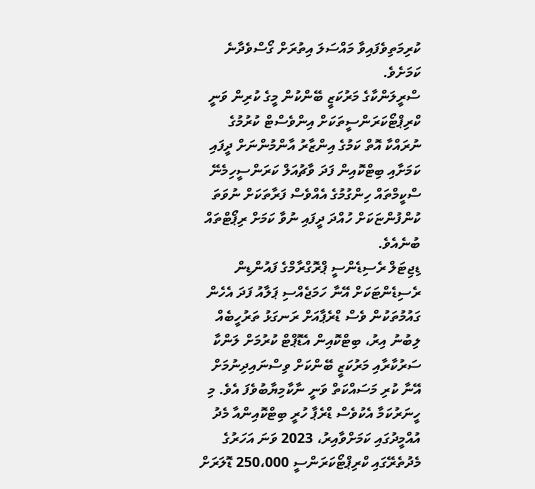ކުރިމަތިވެފައިވާ މައްސަލަ އިތުރަށް ގޯސްވެދާނެ ކަމަށެވެ.
ސްރީލަންކާގެ މަރުކަޒީ ބޭންކުން މީގެ ކުރިން ވަނީ ކްރިޕްޓޯކަރަންސީތަކަށް އިންވެސްޓް ކުރުމުގެ ނުރައްކާ އޮތް ކަމުގެ އިންޒާރު އާންމުންނަށް ދީފައި ކަމަށާއި ބިޓްކޮއިން ފަދަ ވާޗުއަލް ކަރަންސީހިމެނޭ ސްކީމްތައް ހިންގުމުގެ އެއްވެސް ފަރާތަކަށް ނުވަތަ ކުންފުންޏަކަށް ހުއްދަ ދީފައި ނުވާ ކަމަށް ރިޕޯޓްތައް ބުނެއެވެ.
ޑިޖިޓަލް ރެސިޑެންސީ ޕްރޮގްރާމްގެ ފައުންޑިން ރެސިޑެންޓަކަށް އޭނާ ހަމަޖެއްސި ޕަލާއު ފަދަ އެހެން ގައުމުތަކުން ވެސް ޑްރެޕާއަށް ރަނގަޅު ތަރުހީބެއް ލިބުނު އިރު، ބިޓްކޮއިން އެޑޮޕްޓް ކުރުމަށް ލަންކާ ސަރުކާރާއި މަރުކަޒީ ބޭންކަށް ވިސްނައިދިނުމަށް އޭނާ ކުރި މަސައްކަތް ވަނީ ނާކާމިޔާބުވެފަ އެވެ. މި ހީނަރުކަމާ އެކުވެސް ޑްރެޕާ ހުރީ ބިޓްކޮއިންއާ މެދު އުއްމީދުގައި ކަމަށްވާއިރު، 2023 ވަނަ އަހަރުގެ މެދުތެރޭގައި ކްރިޕްޓޯކަރަންސީ 250،000 ޑޮލަރަށް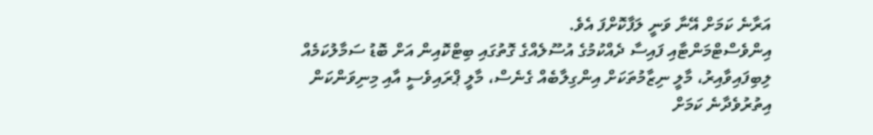އަރާނެ ކަމަށް އޭނާ ވަނީ ލަފާކޮށްފަ އެވެ.
އިންވެސްޓްމަންޓާއި ފައިސާ ދެއްކުމުގެ އުސޫލެއްގެ ގޮތުގައި ބިޓްކޮއިން އަށް ބޮޑު ސަމާލުކަމެއް ލިބިފައިވާއިރު، މާލީ ނިޒާމުތަކަށް އިންގިލާބެއް ގެނެސް، މާލީ ޕްރައިވެސީ އާއި މިނިވަންކަން އިތުރުވެދާނެ ކަމަށް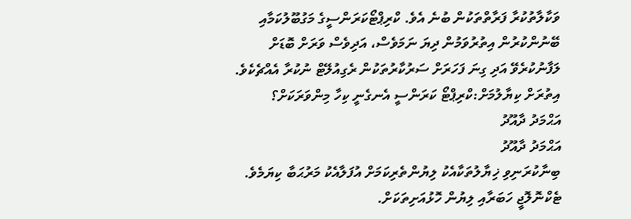ވަކާލާތުކުރާ ފަރާތްތަކުން ބުނެ އެވެ. ކްރިޕްޓޯކަރަންސީގެ މަގުބޫލުކަމާއި ބޭނުންކުރުން އިތުރުވަމުން ދިޔަ ނަމަވެސް، އަދިވެސް ވަރަށް ބޮޑަށް ލަފާނުކުރެވޭ އަދި ގިނަ ފަހަރަށް ސަރުކާރުތަކުން ރެގިއުލޭޓް ނުކުރާ އެއްޗެކެވެ.
އިތުރަށް ކިޔާލުމަށް:ކްރިޕްޓޯ ކަރަންސީ އެނގެނީ ކިހާ މިންވަރަކަށް؟
އަޙްމަދު ދާއޫދު
އަޙްމަދު ދާއޫދު
ބިނާކުރަނިވި ޚިޔާލުތަކާއެކު ލިޔުންތެރިކަމަށް އުފަލާއެކު މަރުޙަބާ ކިޔަމެވެ.
ޓެކްނޮލޮޖީ ހަބަރާއި ލިޔުން ހޮޅުއަށިތަކަށް.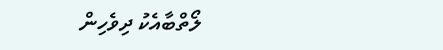ލޯތްބާއެކު ދިވެހިން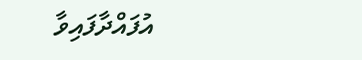އުފައްދާފައިވާ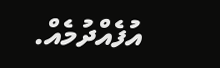އުފެއްދުމެއް.